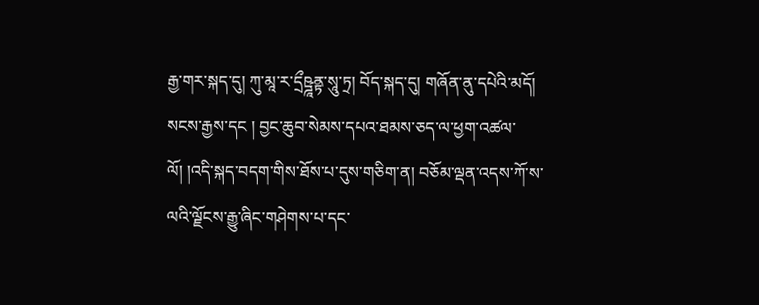རྒྱ་གར་སྐད་དུ། ཀུ་མཱ་ར་དྲྀཥྜཱནྟ་སཱུ་ཏྲ། བོད་སྐད་དུ། གཞོན་ནུ་དཔེའི་མདོ། སངས་རྒྱས་དང ། བྱང་ཆུབ་སེམས་དཔའ་ཐམས་ཅད་ལ་ཕྱག་འཚལ་ལོ། །འདི་སྐད་བདག་གིས་ཐོས་པ་དུས་གཅིག་ན། བཅོམ་ལྡན་འདས་ཀོ་ས་ལའི་ལྗོངས་རྒྱུ་ཞིང་གཤེགས་པ་དང་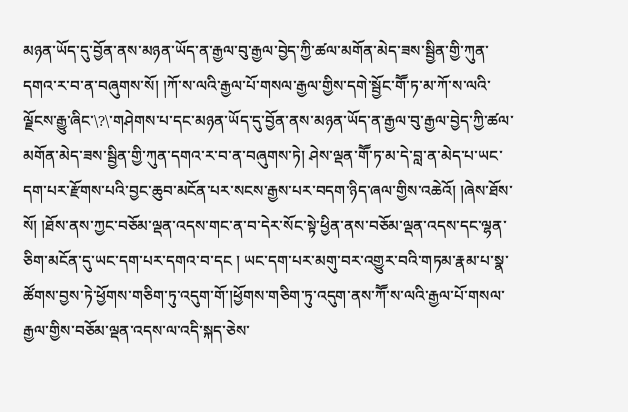མཉན་ཡོད་དུ་བྱོན་ནས་མཉན་ཡོད་ན་རྒྱལ་བུ་རྒྱལ་བྱེད་ཀྱི་ཚལ་མགོན་མེད་ཟས་སྦྱིན་གྱི་ཀུན་དགའ་ར་བ་ན་བཞུགས་སོ། །ཀོ་ས་ལའི་རྒྱལ་པོ་གསལ་རྒྱལ་གྱིས་དགེ་སྦྱོང་གཽ་ཏ་མ་ཀོ་ས་ལའི་ལྗོངས་རྒྱུ་ཞིང་\?\་གཤེགས་པ་དང་མཉན་ཡོད་དུ་བྱོན་ནས་མཉན་ཡོད་ན་རྒྱལ་བུ་རྒྱལ་བྱེད་ཀྱི་ཚལ་མགོན་མེད་ཟས་སྦྱིན་གྱི་ཀུན་དགའ་ར་བ་ན་བཞུགས་ཏེ། ཤེས་ལྡན་གཽ་ཏ་མ་དེ་བླ་ན་མེད་པ་ཡང་དག་པར་རྫོགས་པའི་བྱང་ཆུབ་མངོན་པར་སངས་རྒྱས་པར་བདག་ཉིད་ཞལ་གྱིས་འཆེའོ། །ཞེས་ཐོས་སོ། །ཐོས་ནས་ཀྱང་བཅོམ་ལྡན་འདས་གང་ན་བ་དེར་སོང་སྟེ་ཕྱིན་ནས་བཅོམ་ལྡན་འདས་དང་ལྷན་ཅིག་མངོན་དུ་ཡང་དག་པར་དགའ་བ་དང ། ཡང་དག་པར་མགུ་བར་འགྱུར་བའི་གཏམ་རྣམ་པ་སྣ་ཚོགས་བྱས་ཏེ་ཕྱོགས་གཅིག་ཏུ་འདུག་གོ་།ཕྱོགས་གཅིག་ཏུ་འདུག་ནས་ཀཽ་ས་ལའི་རྒྱལ་པོ་གསལ་རྒྱལ་གྱིས་བཅོམ་ལྡན་འདས་ལ་འདི་སྐད་ཅེས་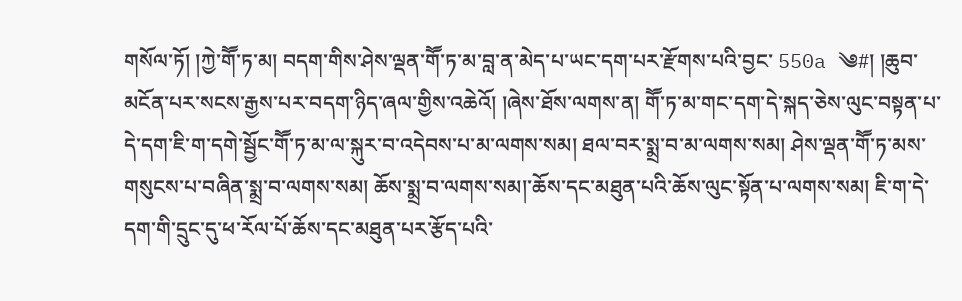གསོལ་ཏོ། །ཀྱེ་གཽ་ཏ་མ། བདག་གིས་ཤེས་ལྡན་གཽ་ཏ་མ་བླ་ན་མེད་པ་ཡང་དག་པར་རྫོགས་པའི་བྱང་ 550a ༄#། །ཆུབ་མངོན་པར་སངས་རྒྱས་པར་བདག་ཉིད་ཞལ་གྱིས་འཆེའོ། །ཞེས་ཐོས་ལགས་ན། གཽ་ཏ་མ་གང་དག་དེ་སྐད་ཅེས་ལུང་བསྟན་པ་དེ་དག་ཇི་ག་དགེ་སྦྱོང་གཽ་ཏ་མ་ལ་སྐུར་བ་འདེབས་པ་མ་ལགས་སམ། ཐལ་བར་སྨྲ་བ་མ་ལགས་སམ། ཤེས་ལྡན་གཽ་ཏ་མས་གསུངས་པ་བཞིན་སྨྲ་བ་ལགས་སམ། ཆོས་སྨྲ་བ་ལགས་སམ།་ཆོས་དང་མཐུན་པའི་ཆོས་ལུང་སྟོན་པ་ལགས་སམ། ཇི་ག་དེ་དག་གི་དྲུང་དུ་ཕ་རོལ་པོ་ཆོས་དང་མཐུན་པར་རྩོད་པའི་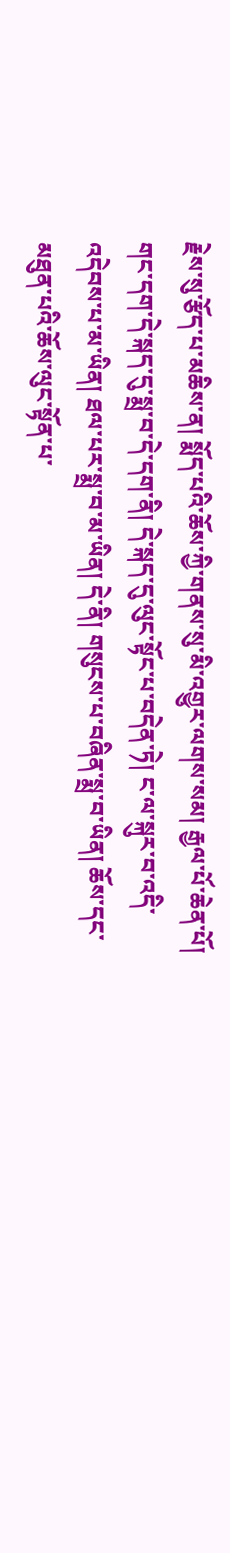རྗེས་སུ་རྩོད་པ་མཆིས་ན། སྨོད་པའི་ཆོས་ཀྱི་གནས་སུ་མི་འགྱུར་ལགས་སམ། རྒྱལ་པོ་ཆེན་པོ། གང་དག་དེ་སྐད་དུ་སྨྲ་བ་དེ་དག་ནི། དེ་སྐད་དུ་ལུང་སྟོང་པ་བདེན་ཏེ། ང་ལ་སྐུར་བ་འདི་འདེབས་པ་མ་ཡིན། ཐལ་པར་སྨྲ་བ་མ་ཡིན། དེ་ནི། གསུངས་པ་བཞིན་སྨྲ་བ་ཡིན། ཆོས་དང་མཐུན་པའི་ཆོས་ལུང་སྟོན་པ་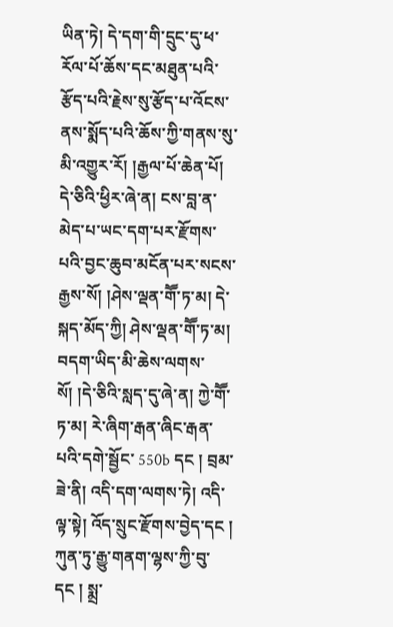ཡིན་ཏེ། དེ་དག་གི་དྲུང་དུ་ཕ་རོལ་པོ་ཆོས་དང་མཐུན་པའི་རྩོད་པའི་རྗེས་སུ་རྩོད་པ་འོངས་ནས་སྨོད་པའི་ཆོས་ཀྱི་གནས་སུ་མི་འགྱུར་རོ། །རྒྱལ་པོ་ཆེན་པོ། དེ་ཅིའི་ཕྱིར་ཞེ་ན། ངས་བླ་ན་མེད་པ་ཡང་དག་པར་རྫོགས་པའི་བྱང་ཆུབ་མངོན་པར་སངས་རྒྱས་སོ། །ཤེས་ལྡན་གཽ་ཏ་མ། དེ་སྐད་མོད་ཀྱི། ཤེས་ལྡན་གཽ་ཏ་མ། བདག་ཡིད་མི་ཆེས་ལགས་སོ། །དེ་ཅིའི་སླད་དུ་ཞེ་ན། ཀྱེ་གཽ་ཏ་མ། རེ་ཞིག་རྒན་ཞིང་རྒན་པའི་དགེ་སྦྱོང་ 550b དང ། བྲམ་ཟེ་ནི། འདི་དག་ལགས་ཏེ། འདི་ལྟ་སྟེ། འོད་སྲུང་རྫོགས་བྱེད་དང ། ཀུན་ཏུ་རྒྱུ་གནག་ལྷས་ཀྱི་བུ་དང ། སྨྲ་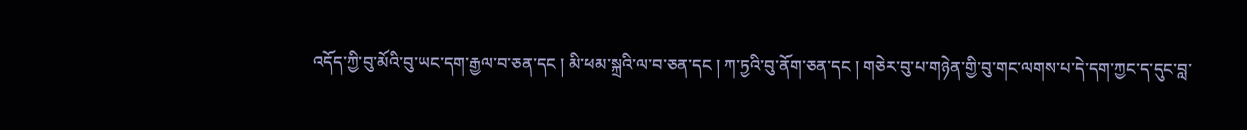འདོད་ཀྱི་བུ་མོའི་བུ་ཡང་དག་རྒྱལ་བ་ཅན་དང ། མི་ཕམ་སྐྲའི་ལ་བ་ཅན་དང ། ཀ་ཏྱའི་བུ་ནོག་ཅན་དང ། གཅེར་བུ་པ་གཉེན་གྱི་བུ་གང་ལགས་པ་དེ་དག་ཀྱང་ད་དུང་བླ་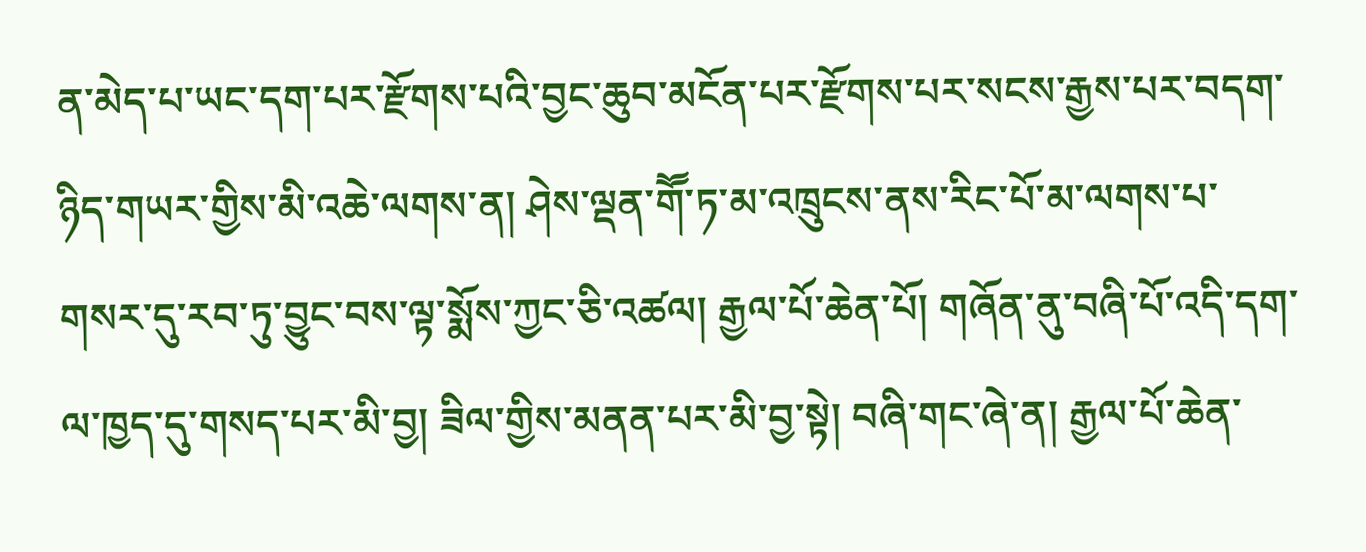ན་མེད་པ་ཡང་དག་པར་རྫོགས་པའི་བྱང་ཆུབ་མངོན་པར་རྫོགས་པར་སངས་རྒྱས་པར་བདག་ཉིད་གཡར་གྱིས་མི་འཆེ་ལགས་ན། ཤེས་ལྡན་གཽ་ཏ་མ་འཁྲུངས་ནས་རིང་པོ་མ་ལགས་པ་གསར་དུ་རབ་ཏུ་བྱུང་བས་ལྟ་སྨོས་ཀྱང་ཅི་འཚལ། རྒྱལ་པོ་ཆེན་པོ། གཞོན་ནུ་བཞི་པོ་འདི་དག་ལ་ཁྱད་དུ་གསད་པར་མི་བྱ། ཟིལ་གྱིས་མནན་པར་མི་བྱ་སྟེ། བཞི་གང་ཞེ་ན། རྒྱལ་པོ་ཆེན་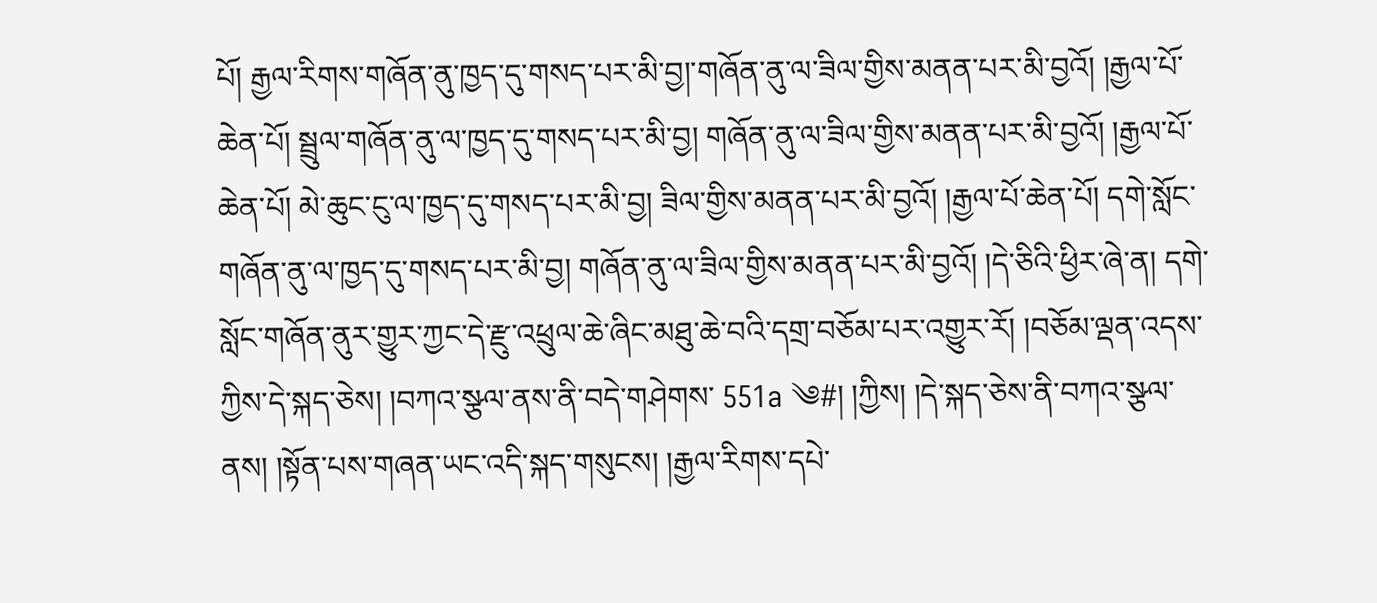པོ། རྒྱལ་རིགས་གཞོན་ནུ་ཁྱད་དུ་གསད་པར་མི་བྱ།་གཞོན་ནུ་ལ་ཟིལ་གྱིས་མནན་པར་མི་བྱའོ། །རྒྱལ་པོ་ཆེན་པོ། སྦྲུལ་གཞོན་ནུ་ལ་ཁྱད་དུ་གསད་པར་མི་བྱ། གཞོན་ནུ་ལ་ཟིལ་གྱིས་མནན་པར་མི་བྱའོ། །རྒྱལ་པོ་ཆེན་པོ། མེ་ཆུང་ངུ་ལ་ཁྱད་དུ་གསད་པར་མི་བྱ། ཟིལ་གྱིས་མནན་པར་མི་བྱའོ། །རྒྱལ་པོ་ཆེན་པོ། དགེ་སློང་གཞོན་ནུ་ལ་ཁྱད་དུ་གསད་པར་མི་བྱ། གཞོན་ནུ་ལ་ཟིལ་གྱིས་མནན་པར་མི་བྱའོ། །དེ་ཅིའི་ཕྱིར་ཞེ་ན། དགེ་སློང་གཞོན་ནུར་གྱུར་ཀྱང་དེ་རྫུ་འཕྲུལ་ཆེ་ཞིང་མཐུ་ཆེ་བའི་དགྲ་བཅོམ་པར་འགྱུར་རོ། །བཅོམ་ལྡན་འདས་ཀྱིས་དེ་སྐད་ཅེས། །བཀའ་སྩལ་ནས་ནི་བདེ་གཤེགས་ 551a ༄#། །ཀྱིས། །དེ་སྐད་ཅེས་ནི་བཀའ་སྩལ་ནས། །སྟོན་པས་གཞན་ཡང་འདི་སྐད་གསུངས། །རྒྱལ་རིགས་དཔེ་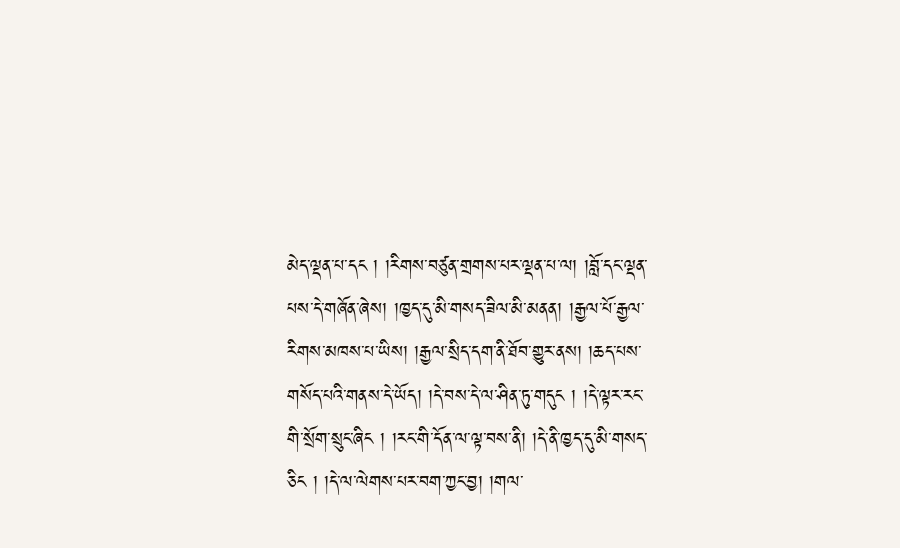མེད་ལྡན་པ་དང ། །རིགས་བཙུན་གྲགས་པར་ལྡན་པ་ལ། །བློ་དང་ལྡན་པས་དེ་གཞོན་ཞེས། །ཁྱད་དུ་མི་གསད་ཟིལ་མི་མནན། །རྒྱལ་པོ་རྒྱལ་རིགས་མཁས་པ་ཡིས། །རྒྱལ་སྲིད་དག་ནི་ཐོབ་གྱུར་ནས། །ཆད་པས་གསོད་པའི་གནས་དེ་ཡོད། །དེ་བས་དེ་ལ་ཤིན་ཏུ་གདུང ། །དེ་ལྟར་རང་གི་སྲོག་སྲུང་ཞིང ། །རང་གི་དོན་ལ་ལྟ་བས་ནི། །དེ་ནི་ཁྱད་དུ་མི་གསད་ཅིང ། །དེ་ལ་ལེགས་པར་བག་ཀྱང་བྱ། །གལ་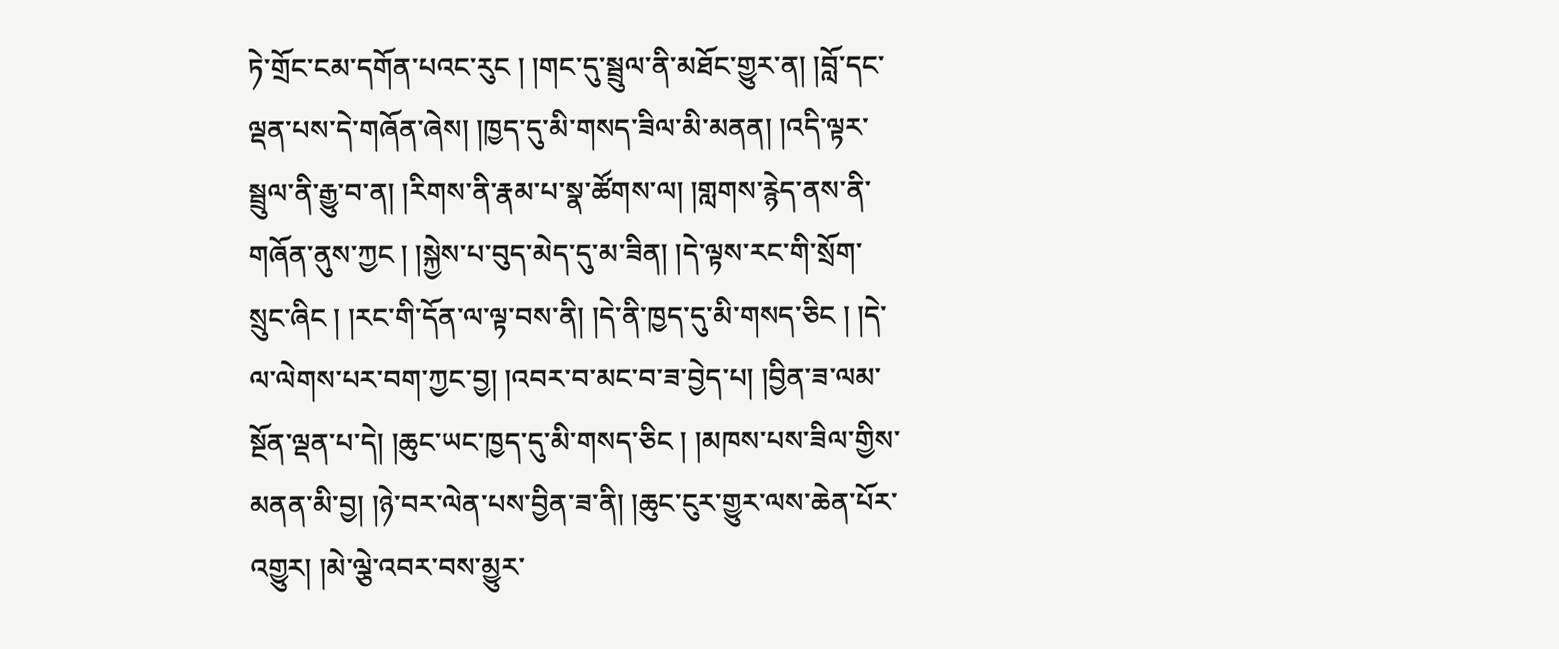ཏེ་གྲོང་ངམ་དགོན་པའང་རུང ། །གང་དུ་སྦྲུལ་ནི་མཐོང་གྱུར་ན། །བློ་དང་ལྡན་པས་དེ་གཞོན་ཞེས། །ཁྱད་དུ་མི་གསད་ཟིལ་མི་མནན། །འདི་ལྟར་སྦྲུལ་ནི་རྒྱུ་བ་ན། །རིགས་ནི་རྣམ་པ་སྣ་ཚོགས་ལ། །གླགས་རྙེད་ནས་ནི་གཞོན་ནུས་ཀྱང ། །སྐྱེས་པ་བུད་མེད་དུ་མ་ཟིན། །དེ་ལྟས་རང་གི་སྲོག་སྲུང་ཞིང ། །རང་གི་དོན་ལ་ལྟ་བས་ནི། །དེ་ནི་ཁྱད་དུ་མི་གསད་ཅིང ། །དེ་ལ་ལེགས་པར་བག་ཀྱང་བྱ། །འབར་བ་མང་བ་ཟ་བྱེད་པ། །བྱིན་ཟ་ལམ་སྔོན་ལྡན་པ་དེ། །ཆུང་ཡང་ཁྱད་དུ་མི་གསད་ཅིང ། །མཁས་པས་ཟིལ་གྱིས་མནན་མི་བྱ། །ཉེ་བར་ལེན་པས་བྱིན་ཟ་ནི། །ཆུང་ངུར་གྱུར་ལས་ཆེན་པོར་འགྱུར། །མེ་ལྕེ་འབར་བས་མྱུར་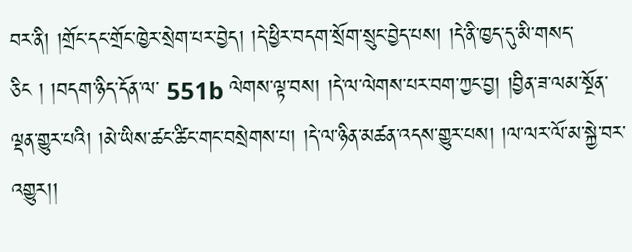བར་ནི། །གྲོང་དང་གྲོང་ཁྱེར་སྲེག་པར་བྱེད། །དེ་ཕྱིར་བདག་སྲོག་སྲུང་བྱེད་པས། །དེ་ནི་ཁྱད་དུ་མི་གསད་ཅིང ། །བདག་ཉིད་དོན་ལ་ 551b ལེགས་ལྟ་བས། །དེ་ལ་ལེགས་པར་བག་ཀྱང་བྱ། །བྱིན་ཟ་ལམ་སྔོན་ལྡན་གྱུར་པའི། །མེ་ཡིས་ཚང་ཚིང་གང་བསྲེགས་པ། །དེ་ལ་ཉིན་མཚན་འདས་གྱུར་པས། །ལ་ལར་ལོ་མ་སྐྱེ་བར་འགྱུར།།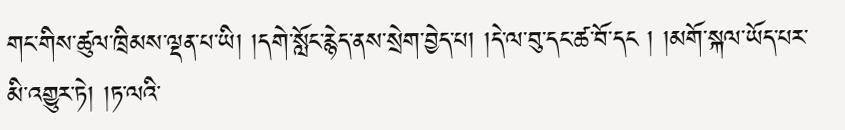གང་གིས་ཚུལ་ཁྲིམས་ལྡན་པ་ཡི། །དགེ་སློང་རྙེད་ནས་སྲེག་བྱེད་པ། །དེ་ལ་བུ་དང་ཚ་བོ་དང ། །མགོ་སྐལ་ཡོད་པར་མི་འགྱུར་ཏེ། །ཏ་ལའི་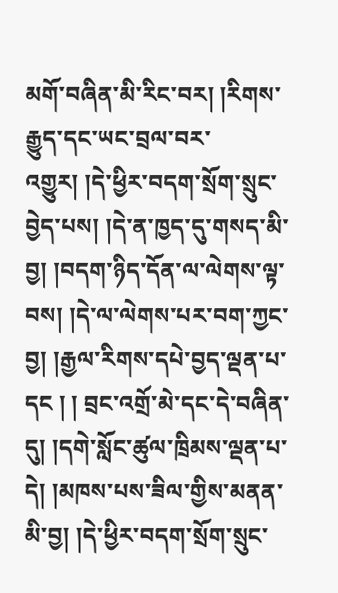མགོ་བཞིན་མི་རིང་བར། །རིགས་རྒྱུད་དང་ཡང་བྲལ་བར་འགྱུར། །དེ་ཕྱིར་བདག་སྲོག་སྲུང་བྱེད་པས། །དེ་ན་ཁྱད་དུ་གསད་མི་བྱ། །བདག་ཉིད་དོན་ལ་ལེགས་ལྟ་བས། །དེ་ལ་ལེགས་པར་བག་ཀྱང་བྱ། །རྒྱལ་རིགས་དཔེ་བྱད་ལྡན་པ་དང ། ། བྲང་འགྲོ་མེ་དང་དེ་བཞིན་དུ། །དགེ་སློང་ཚུལ་ཁྲིམས་ལྡན་པ་དེ། །མཁས་པས་ཟིལ་གྱིས་མནན་མི་བྱ། །དེ་ཕྱིར་བདག་སྲོག་སྲུང་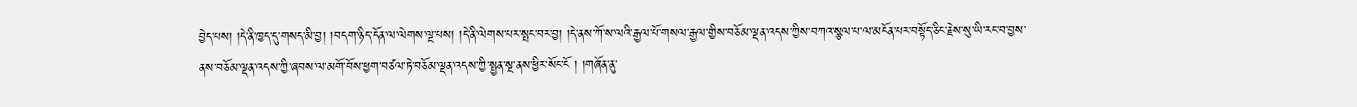བྱེད་པས། །དེ་ནི་ཁྱད་དུ་གསད་མི་བྱ། །བདག་ཉིད་དོན་ལ་ལེགས་ལྔ་པས། །དེ་ནི་ལེགས་པར་སྤང་བར་བྱ། །དེ་ནས་ཀོ་ས་ལའི་རྒྱལ་པོ་གསལ་རྒྱལ་གྱིས་བཅོམ་ལྡན་འདས་ཀྱིས་བཀའ་སྩལ་པ་ལ་མངོན་པར་བསྟོད་ཅིང་རྗེས་སུ་ཡི་རང་བ་བྱས་ནས་བཅོམ་ལྡན་འདས་ཀྱི་ཞབས་ལ་མགོ་བོས་ཕྱག་བཙལ་ཏེ་བཅོམ་ལྡན་འདས་ཀྱི་སྤྱན་སྔ་ནས་ཕྱིར་སོང་ངོ ། །གཞོན་ནུ་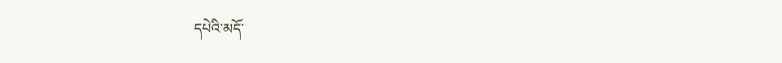དཔེའི་མདོ་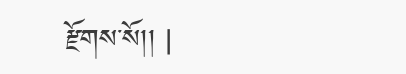རྫོགས་སོ།། |